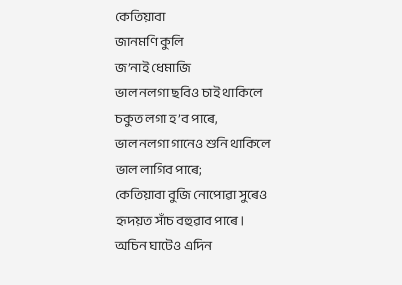কেতিয়াবা
জানমণি কুলি
জ’নাই ধেমাজি
ভাল নলগা ছবিও চাই থাকিলে
চকুত লগা হ’ব পাৰে,
ভাল নলগা গানেও শুনি থাকিলে
ভাল লাগিব পাৰে;
কেতিয়াবা বুজি নোপোৱা সুৰেও
হৃদয়ত সাঁচ বহুৱাব পাৰে।
অচিন ঘাটেও এদিন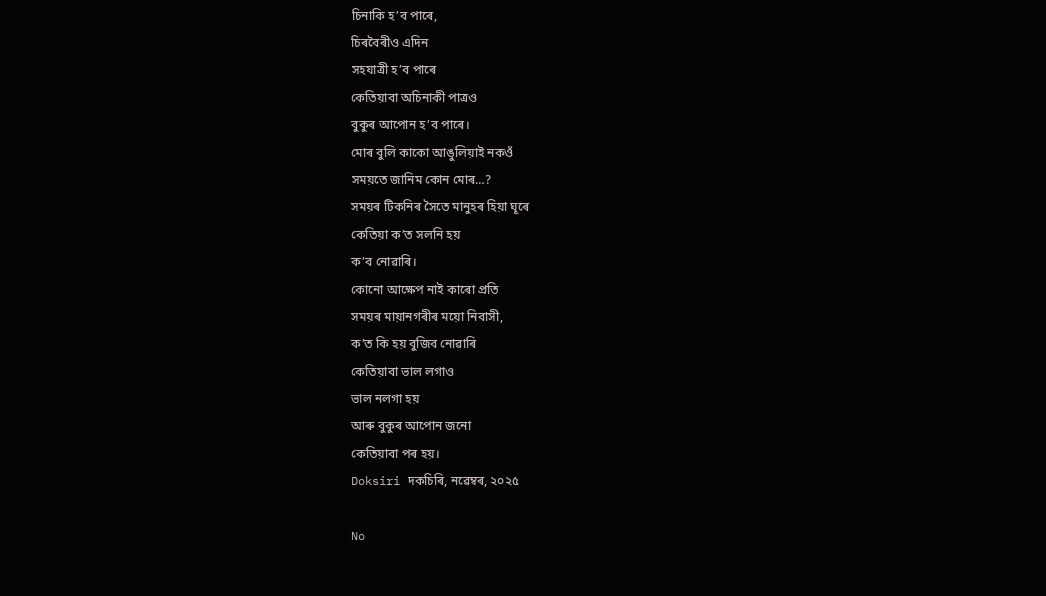চিনাকি হ’ব পাৰে,
চিৰবৈৰীও এদিন
সহযাত্ৰী হ’ব পাৰে
কেতিয়াবা অচিনাকী পাত্ৰও
বুকুৰ আপোন হ’ব পাৰে।
মোৰ বুলি কাকো আঙুলিয়াই নকওঁ
সময়তে জানিম কোন মোৰ…?
সময়ৰ টিকনিৰ সৈতে মানুহৰ হিয়া ঘূৰে
কেতিয়া ক’ত সলনি হয়
ক’ব নোৱাৰি।
কোনো আক্ষেপ নাই কাৰো প্ৰতি
সময়ৰ মায়ানগৰীৰ ময়ো নিবাসী,
ক’ত কি হয় বুজিব নোৱাৰি
কেতিয়াবা ভাল লগাও
ভাল নলগা হয়
আৰু বুকুৰ আপোন জনো
কেতিয়াবা পৰ হয়।
Doksiri দকচিৰি, নৱেম্বৰ, ২০২৫

No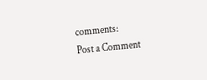comments:
Post a Comment